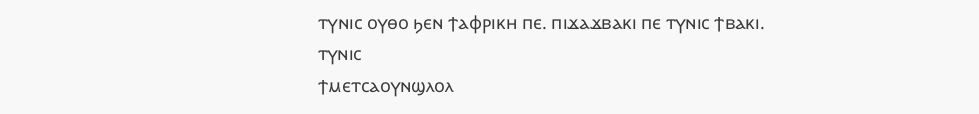ⲧⲩⲛⲓⲥ ⲟⲩⲑⲟ ϧⲉⲛ ϯⲁⲫⲣⲓⲕⲏ ⲡⲉ. ⲡⲓϫⲁϫⲃⲁⲕⲓ ⲡⲉ ⲧⲩⲛⲓⲥ ϯⲃⲁⲕⲓ.
ⲧⲩⲛⲓⲥ
ϯⲙⲉⲧⲥⲁⲟⲩⲛϣⲗⲟⲗ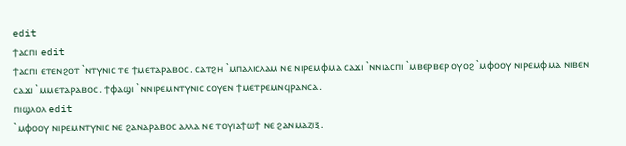edit
ϯⲁⲥⲡⲓ edit
ϯⲁⲥⲡⲓ ⲉⲧⲉⲛϩⲟⲧ `ⲛⲧⲩⲛⲓⲥ ⲧⲉ ϯⲙⲉⲧⲁⲣⲁⲃⲟⲥ. ⲥⲁⲧϩⲏ `ⲙⲡⲁⲗⲓⲥⲗⲁⲙ ⲛⲉ ⲛⲓⲣⲉⲙⲫⲙⲁ ⲥⲁϫⲓ `ⲛⲛⲓⲁⲥⲡⲓ `ⲙⲃⲉⲣⲃⲉⲣ ⲟⲩⲟϩ `ⲙⲫⲟⲟⲩ ⲛⲓⲣⲉⲙⲫⲙⲁ ⲛⲓⲃⲉⲛ ⲥⲁϫⲓ `ⲙⲙⲉⲧⲁⲣⲁⲃⲟⲥ. ϯⲫⲁϣⲓ `ⲛⲛⲓⲣⲉⲙⲛⲧⲩⲛⲓⲥ ⲥⲟⲩⲉⲛ ϯⲙⲉⲧⲣⲉⲙⲛϥⲣⲁⲛⲥⲁ.
ⲡⲓϣⲗⲟⲗ edit
`ⲙⲫⲟⲟⲩ ⲛⲓⲣⲉⲙⲛⲧⲩⲛⲓⲥ ⲛⲉ ϩⲁⲛⲁⲣⲁⲃⲟⲥ ⲁⲗⲗⲁ ⲛⲉ ⲧⲟⲩⲓⲁϯⲱϯ ⲛⲉ ϩⲁⲛⲙⲁⲍⲓⲝ.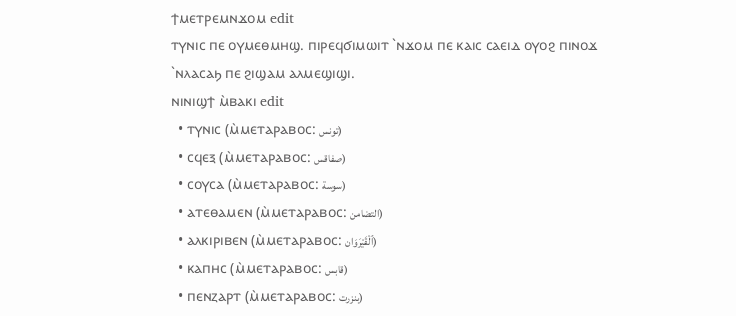ϯⲙⲉⲧⲣⲉⲙⲛϫⲟⲙ edit
ⲧⲩⲛⲓⲥ ⲡⲉ ⲟⲩⲙⲉⲑⲙⲏϣ. ⲡⲓⲣⲉϥϭⲓⲙⲱⲓⲧ `ⲛϫⲟⲙ ⲡⲉ ⲕⲁⲓⲥ ⲥⲁⲉⲓⲇ ⲟⲩⲟϩ ⲡⲓⲛⲟϫ `ⲛⲗⲁⲥⲁϧ ⲡⲉ ϩⲓϣⲁⲙ ⲁⲗⲙⲉϣⲓϣⲓ.
ⲛⲓⲛⲓϣϯ ⲙ̀ⲃⲁⲕⲓ edit
  • ⲧⲩⲛⲓⲥ (ⲙ̀ⲙⲉⲧⲁⲣⲁⲃⲟⲥ: تونس)
  • ⲥϥⲉⲝ (ⲙ̀ⲙⲉⲧⲁⲣⲁⲃⲟⲥ: صفاقس)
  • ⲥⲟⲩⲥⲁ (ⲙ̀ⲙⲉⲧⲁⲣⲁⲃⲟⲥ: سوسة)
  • ⲁⲧⲉⲑⲁⲙⲉⲛ (ⲙ̀ⲙⲉⲧⲁⲣⲁⲃⲟⲥ: التضامن)
  • ⲁⲗⲕⲓⲣⲓⲃⲉⲛ (ⲙ̀ⲙⲉⲧⲁⲣⲁⲃⲟⲥ: ٱلْقَيْرَوَان)
  • ⲕⲁⲡⲏⲥ (ⲙ̀ⲙⲉⲧⲁⲣⲁⲃⲟⲥ: قابس)
  • ⲡⲉⲛⲍⲁⲣⲧ (ⲙ̀ⲙⲉⲧⲁⲣⲁⲃⲟⲥ: بنزرت)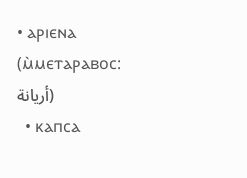• ⲁⲣⲓⲉⲛⲁ (ⲙ̀ⲙⲉⲧⲁⲣⲁⲃⲟⲥ: أريانة)
  • ⲕⲁⲡⲥⲁ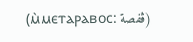(ⲙ̀ⲙⲉⲧⲁⲣⲁⲃⲟⲥ: ڨفصة)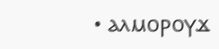• ⲁⲗⲙⲟⲣⲟⲩϫ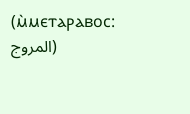(ⲙ̀ⲙⲉⲧⲁⲣⲁⲃⲟⲥ: المروج)